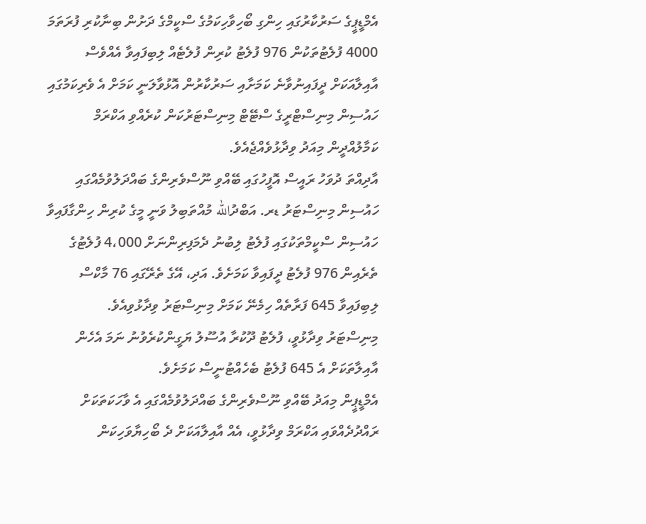އެމްޑީޕީގެ ސަރުކާރުގައި ހިންގި ބޯހިވާހިކަމުގެ ސްކީމްގެ ދަށުން ބިނާކުރި ފުރަތަމަ 4000 ފުލެޓުތަކުން 976 ފުލެޓު ކުރިން ފުލެޓެއް ލިބިފައިވާ އެއްވެސް އާއިލާއަކަށް ދީފައިނުވާނެ ކަމަށާއި ސަރުކާރުން އޮޅުވާލަނީ ކަމަށް އެ ވެރިކަމުގައި ހައުސިން މިނިސްޓްރީގެ ސްޓޭޓް މިނިސްޓަރުކަން ކުރެއްވި އަކްރަމް ކަމާލުއްދީން މިއަދު ވިދާޅުވެއްޖެއެވެ.
އާދިއްތަ ދުވަހު ރައީސް އޮފީހުގައި ބޭއްވި ނޫސްވެރިންގެ ބައްދަލުވުމެއްގައި ހައުސިން މިނިސްޓަރު ޑރ. އަބްދުالله މުއްތަބިލު ވަނީ މީގެ ކުރިން ހިންގާފައިވާ ހައުސިން ސްކީމްތަކުގައި ފުލެޓު ލިބުނު ދެމަފިރިންނަށް 4،000 ފުލެޓުގެ ތެރެއިން 976 ފުލެޓު ދީފައިވާ ކަމަށެވެ. އަދި، އޭގެ ތެރޭގައި 76 މާކްސް ލިބިފައިވާ 645 ފަރާތެއް ހިމެނޭ ކަމަށް މިނިސްޓަރު ވިދާޅުވިއެވެ.
މިނިސްޓަރު ވިދާޅުވީ، ފުލެޓު ދޫކުރާ އުސޫލު ޔަގީންކުރެވުނު ނަމަ އެހެން އާއިލާތަކަށް އެ 645 ފުލެޓު ބެހެއްޓުނީސް ކަމަށެވެ.
އެމްޑީޕީން މިއަދު ބޭއްވި ނޫސްވެރިންގެ ބައްދަލުވުމެއްގައި އެ ވާހަކަތަކަށް ރައްދުދެއްވައި އަކްރަމް ވިދާޅުވީ، އެއް އާއިލާއަކަށް ދެ ބޯހިޔާވަހިކަން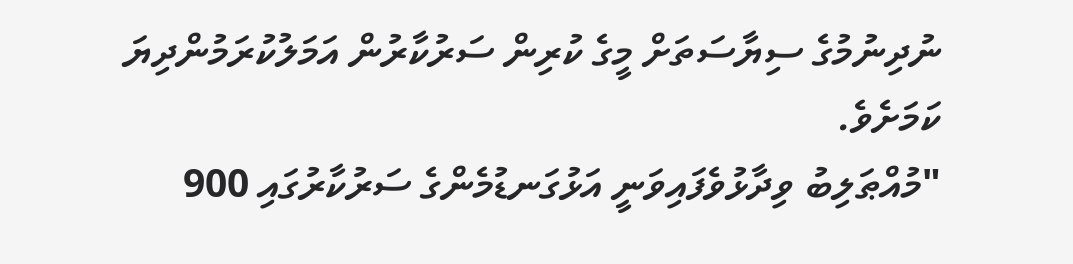ނުދިނުމުގެ ސިޔާސަތަށް މީގެ ކުރިން ސަރުކާރުން އަމަލުކުރަމުންދިޔަ ކަމަށެވެ.
"މުއްޠަލިބު ވިދާޅުވެފައިވަނީ އަޅުގަނޑުމެންގެ ސަރުކާރުގައި 900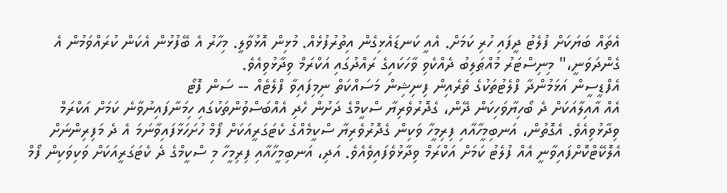އެތައް ބަޔަކަށް ފުލެޓު ދީފައި ހުރި ކަމަށް. އެއީ ކަނޑައެޅިގެން އިތުރުފުޅެއް. މުޅިން އޮޅުވާލީ. މިހާރު އެ ބޭފުޅުން އެކަން ކުރައްވަމުން އެ ގެންދަވަނީ،" މިނިސްޓަރު މުއްޠަލިބު ދެއްކެވި ވާހަކައިގެ ރައްދުގައި އަކްރަމް ވިދާޅުވިއެވެ.
އެފްޑީސީން އަޅަމުންދާ ފްލެޓުތަކުގެ ތެރެއިން ފިނިޝިން މަސައްކަތް ނިމިފައިވާ ފްލެޓެއް -- ސަން ފޮޓޯ
އެއް އާއިލާއަކަށް ދެ ބޯހިޔާވަހިކަން ދޭން، ގެދޮރުވެރިޔާ ސްކީމްގެ ދަށުން ހެދި އެއްބަސްވުންތަކުގައި ހިމަނާފައިނުވާނެ ކަމަށް އަކްރަމް ވިދާޅުވިއެވެ. އެގޮތުން، އަނބިމީހާއާއި ފިރިމީހާ ވަކިން ގެދޮރުވެރިޔާ ސްކީމެއްގެ ކެޓަގަރީއަކަށް ފޯމް ހުށަހަޅާފައިވާނަމަ އެ ދެ މަފިރިންނަށް އެލޮކޭޓްކޮށްފައިވާނީ އެއް ފުލެޓު ކަމަށް އަކްރަމް ވިދާޅުވެފައިވެއެވެ. އަދި، އަނބިމީހާއާއި ފިރިމީހާ މި ސްކީމްގެ ދެ ކެޓަގަރީއަކަށް ވަކިވަކިން ފޯމް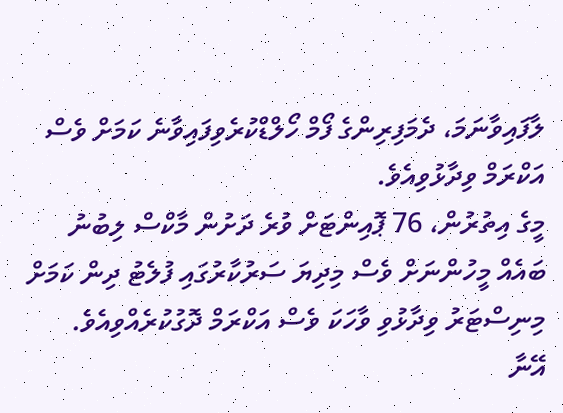ލާފައިވާނަމަ، ދެމަފިރިންގެ ފޯމް ހޯލްޑްކުރެވިފައިވާނެ ކަމަށް ވެސް އަކްރަމް ވިދާޅުވިއެވެ.
މީގެ އިތުރުން، 76 ޕޮއިންޓަށް ވުރެ ދަށުން މާކްސް ލިބުނު ބައެއް މީހުންނަށް ވެސް މިދިޔަ ސަރުކާރުގައި ފުލެޓު ދިން ކަމަށް މިނިސްޓަރު ވިދާޅުވި ވާހަކަ ވެސް އަކްރަމް ދޮގުކުރެއްވިއެވެ.
އޭނާ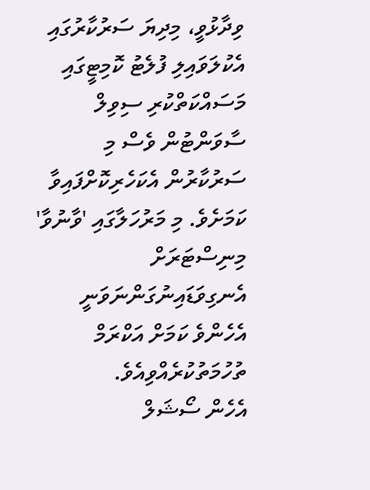ވިދާޅުވީ، މިދިޔަ ސަރުކާރުގައި އެކުލަވައިލި ފުލެޓު ކޮމިޓީގައި މަސައްކަތްކުރި ސިވިލް ސާވަންޓުން ވެސް މި ސަރުކާރުން އެކަހެރިކޮށްފައިވާ ކަމަށެވެ. މި މަރުހަލާގައި 'ވާނުވާ' މިނިސްޓަރަށް އެނގިވަޑައިނުގަންނަވަނީ އެހެންވެ ކަމަށް އަކްރަމް ތުހުމަތުކުރެއްވިއެވެ.
އެހެން ސޯޝަލް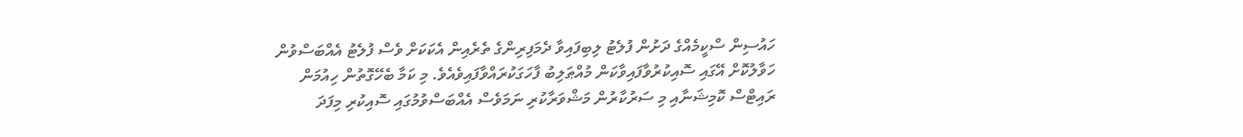ހައުސިން ސްކީމެއްގެ ދަށުން ފުލެޓު ލިބިފައިވާ ދެމަފިރިންގެ ތެރެއިން އެކަކަށް ވެސް ފުލެޓު އެއްބަސްވުން ހަވާލުކޮށް އޭގައި ސޮއިކުރުވާފައިވާކަން މުއްޠަލިބު ފާހަގަކުރައްވާފައިވެއެވެ. މި ކަމާ ބެހޭގޮތުން ހިއުމަން ރައިޓްސް ކޮމިޝަނާއި މި ސަރުކާރުން މަޝްވަރާކުރި ނަމަވެސް އެއްބަސްވުމުގައި ސޮއިކުރި މިފަދަ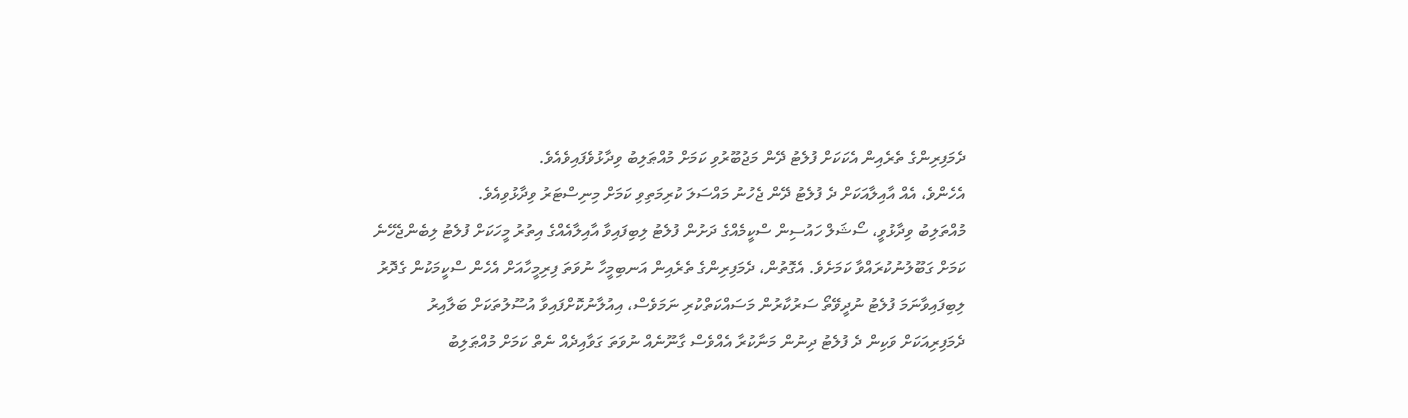ދެމަފިރިންގެ ތެރެއިން އެކަކަށް ފުލެޓު ދޭން މަޖުބޫރުވި ކަމަށް މުއްޠަލިބު ވިދާޅުވެފައިވެއެވެ.
އެހެންވެ، އެއް އާއިލާއަކަށް ދެ ފުލެޓު ދޭން ޖެހުނު މައްސަލަ ކުރިމަތިވި ކަމަށް މިނިސްޓަރު ވިދާޅުވިއެވެ.
މުއްތަލިބު ވިދާޅުވީ، ސޯޝަލް ހައުސިން ސްކީމެއްގެ ދަށުން ފުލެޓު ލިބިފައިވާ އާއިލާއެއްގެ އިތުރު މީހަކަށް ފުލެޓު ލިބެންޖެހޭނެ ކަމަށް ގަބޫލުނުކުރައްވާ ކަމަށެވެ. އެގޮތުން، ދެމަފިރިންގެ ތެރެއިން އަނބިމީހާ ނުވަތަ ފިރިމީހާއަށް އެހެން ސްކީމަކުން ގެދޮރު ލިބިފައިވާނަމަ ފުލެޓު ނުދީވޭތޯ ސަރުކާރުން މަސައްކަތްކުރި ނަމަވެސް، އިއުލާނުކޮށްފައިވާ އުސޫލުތަކަށް ބަލާއިރު ދެމަފިރިއަކަށް ވަކިން ދެ ފުލެޓު ދިނުން މަނާކުރާ އެއްވެސް ގާނޫނެއް ނުވަތަ ގަވާއިދެއް ނެތް ކަމަށް މުއްޠަލިބު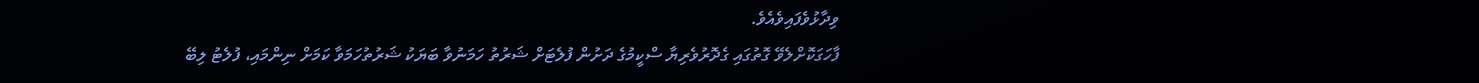ވިދާޅުވެފައިވެއެވެ.
ފާހަގަކޮށްލެވޭ ގޮތުގައި ގެދޮރުވެރިޔާ ސްކީމުގެ ދަށުން ފުލެޓަށް ޝަރުތު ހަމަނުވާ ބަޔަކު ޝަރުތުހަމަވާ ކަމަށް ނިންމައި، ފުލެޓު ލިބޭ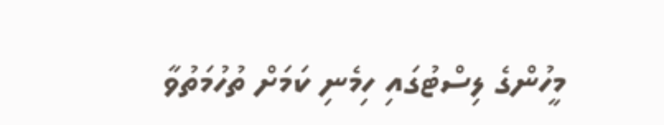މީހުންގެ ލިސްޓުގައި ހިމެނި ކަމަށް ތުހުމަތުވާ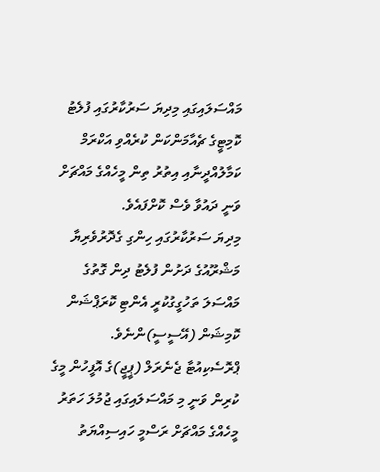މައްސަލައިގައި މިދިޔަ ސަރުކާރުގައި ފުލެޓު ކޮމިޓީގެ ޗެއާމަންކަން ކުރެއްވި އަކްރަމް ކަމާލުއްދީނާއި އިތުރު ތިން މީހެއްގެ މައްޗަށް ވަނީ ދައުވާ ވެސް ކޮށްފައެވެ.
މިދިޔަ ސަރުކާރުގައި ހިންގި ގެދޮރުވެރިޔާ މަޝްރޫއުގެ ދަށުން ފުލެޓު ދިން ގޮތުގެ މައްސަލަ ތަހުގީގުކުރީ އެންޓި ކޮރަޕްޝަން ކޮމިޝަން (އޭސީސީ)ންނެވެ.
ޕްރޮސެކިއުޓާ ޖެނެރަލް (ޕީޖީ)ގެ އޮފީހުން މީގެ ކުރިން ވަނީ މި މައްސަލައިގައި ޖުމުލަ ހަތަރު މީހެއްގެ މައްޗަށް ރަސްމީ ހައިސިއްޔަތު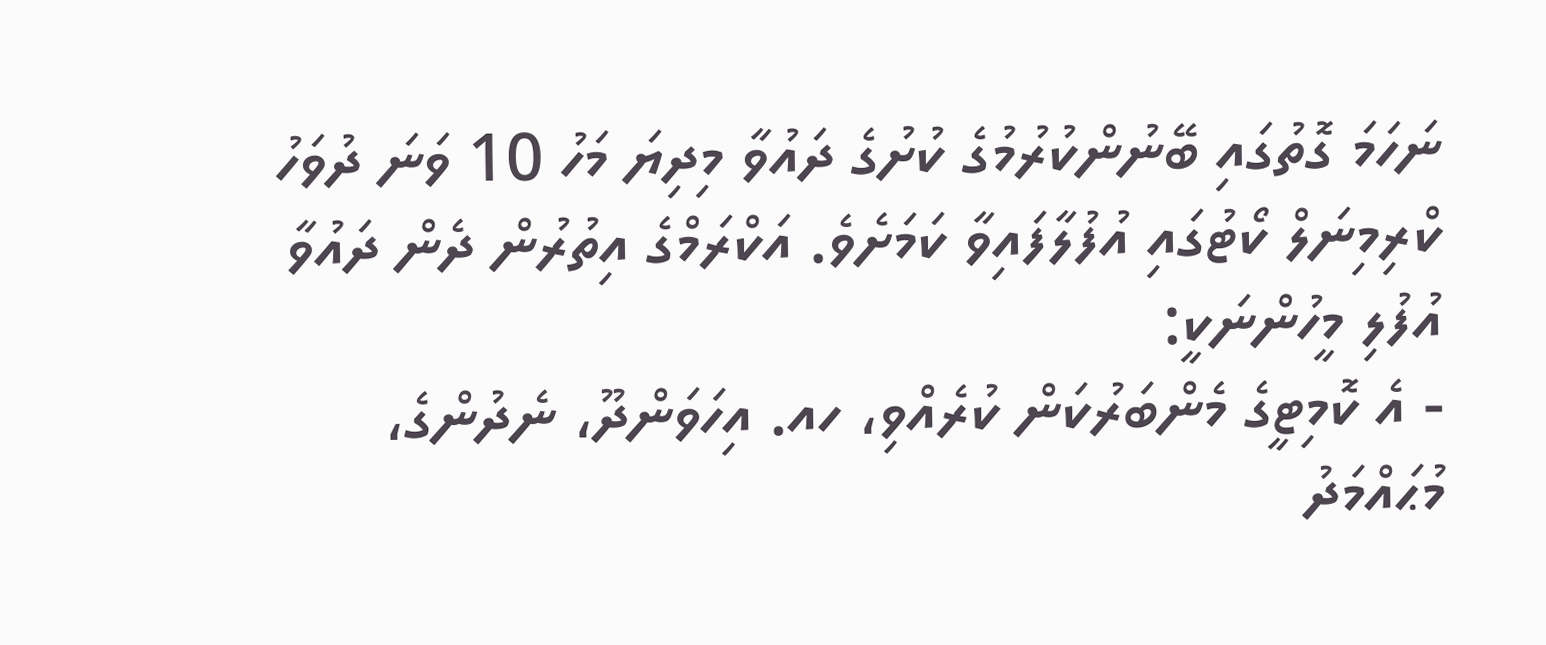ނަހަމަ ގޮތުގައި ބޭނުންކުރުމުގެ ކުށުގެ ދައުވާ މިދިޔަ މަހު 10 ވަނަ ދުވަހު ކްރިމިނަލް ކޯޓުގައި އުފުލާފައިވާ ކަމަށެވެ. އަކްރަމްގެ އިތުރުން ދެން ދައުވާ އުފުލި މީހުންނަކީ:
- އެ ކޮމިޓީގެ މެންބަރުކަން ކުރެއްވި، ހއ. އިހަވަންދޫ، ނެދުންގެ، މުޙައްމަދު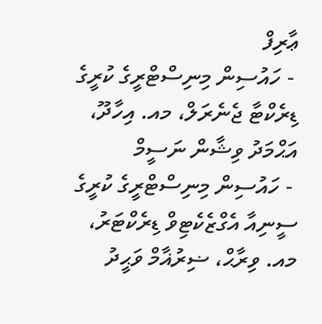ޢާރިފް
 - ހައުސިން މިނިސްޓްރީގެ ކުރީގެ ޑިރެކްޓާ ޖެނެރަލް، މއ. އިހާދޫ، އަޙްމަދު ވިޝާން ނަސީމް
 - ހައުސިން މިނިސްޓްރީގެ ކުރީގެ ސީނިއާ އެގްޒެކެޓިވް ޑިރެކްޓަރު، މއ. ވިރާޙް، ޟިރުޣާމް ވަޙީދު